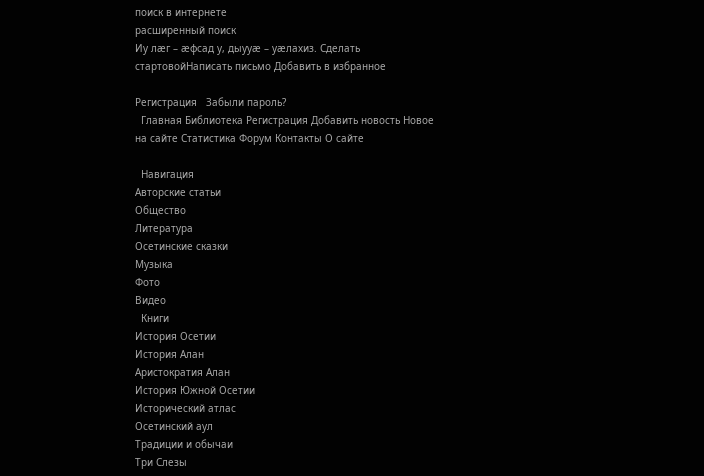поиск в интернете
расширенный поиск
Иу лæг – æфсад у, дыууæ – уæлахиз. Сделать стартовойНаписать письмо Добавить в избранное

Регистрация   Забыли пароль?
  Главная Библиотека Регистрация Добавить новость Новое на сайте Статистика Форум Контакты О сайте

  Навигация
Авторские статьи
Общество
Литература
Осетинские сказки
Музыка
Фото
Видео
  Книги
История Осетии
История Алан
Аристократия Алан
История Южной Осетии
Исторический атлас
Осетинский аул
Традиции и обычаи
Три Слезы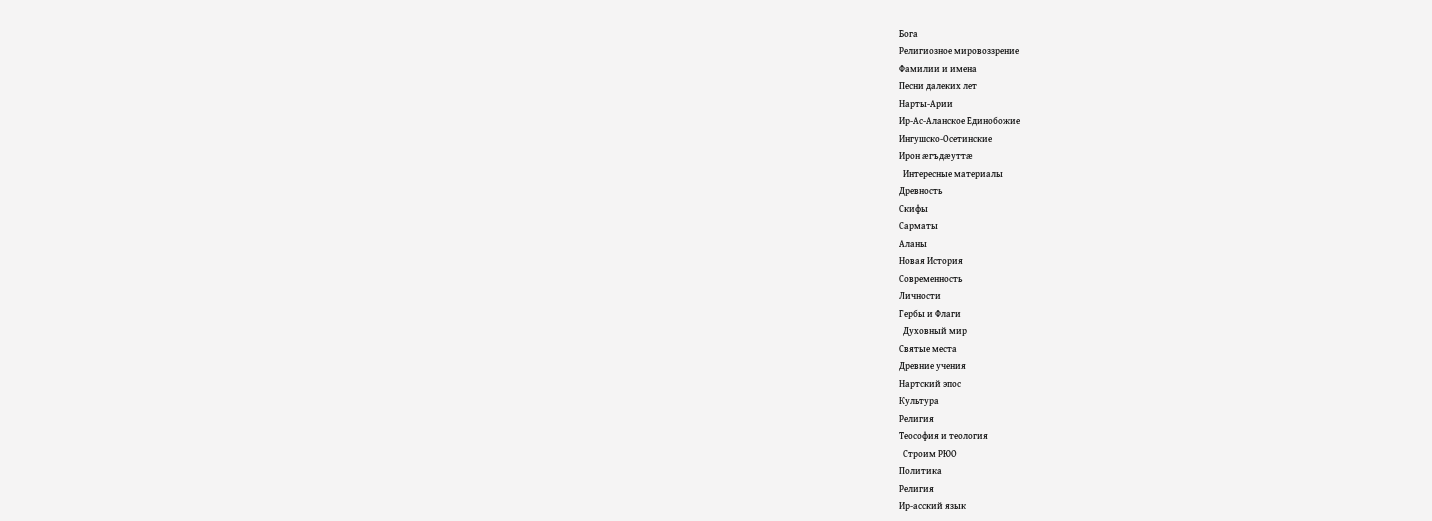Бога
Религиозное мировоззрение
Фамилии и имена
Песни далеких лет
Нарты-Арии
Ир-Ас-Аланское Единобожие
Ингушско-Осетинские
Ирон æгъдæуттæ
  Интересные материалы
Древность
Скифы
Сарматы
Аланы
Новая История
Современность
Личности
Гербы и Флаги
  Духовный мир
Святые места
Древние учения
Нартский эпос
Культура
Религия
Теософия и теология
  Строим РЮО
Политика
Религия
Ир-асский язык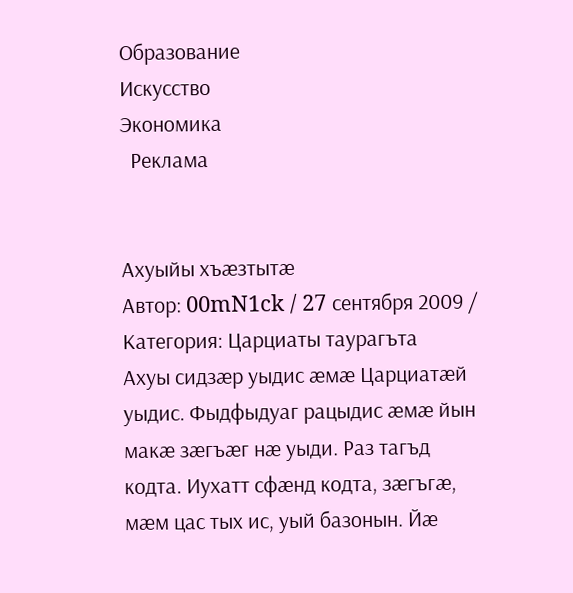Образование
Искусство
Экономика
  Реклама


Ахуыйы хъæзтытæ
Автор: 00mN1ck / 27 сентября 2009 / Категория: Царциаты таурагъта
Ахуы сидзæр уыдис æмæ Царциатæй уыдис. Фыдфыдуаг рацыдис æмæ йын макæ зæгъæг нæ уыди. Раз тагъд кодта. Иухатт сфæнд кодта, зæгъгæ, мæм цас тых ис, уый базонын. Йæ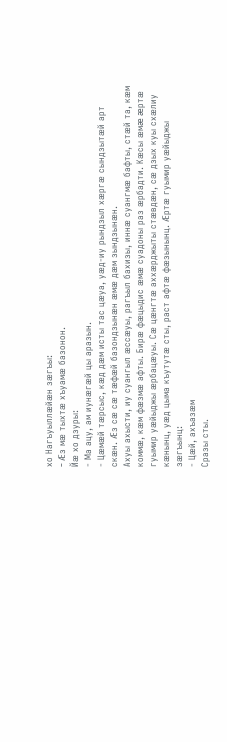хо Нагъуыллæйæн зæгъы:
- Æз мæ тыхтæ хъуамæ базонон.
Йæ хо дзуры:
- Ма ацу, ам иунæгæй цы аразын.
- Цæмæй тæрсыс, кæд дæм исты тас цæуа, уæд-иу рындзыл хæргæ сындзытæй арт скæн. Æз сæ сæ тæфæй базондзынæн æмæ дæм зындзынæн.
Ахуы ахысти, иу суангыл æссæуы, рагъыл бахизы, иннæ суангмæ бафты, стæй та, кæм коммæ, кæм фæзмæ афты. Бирæ фæцыдис æмæ суадоны раз æрбадти. Кæсы æмæ æртæ гуымир уæйыджы æрбацæуы. Сæ цæнгтæ аххæрджыты стæвдæн, сæ дзых куы схæлиу кæнынц, уæд цыма къутутæ сты, раст афтæ фæзынынц. Æртæ гуымир уæйыджы зæгъынц:
- Цæй, ахъазæм
Сразы сты.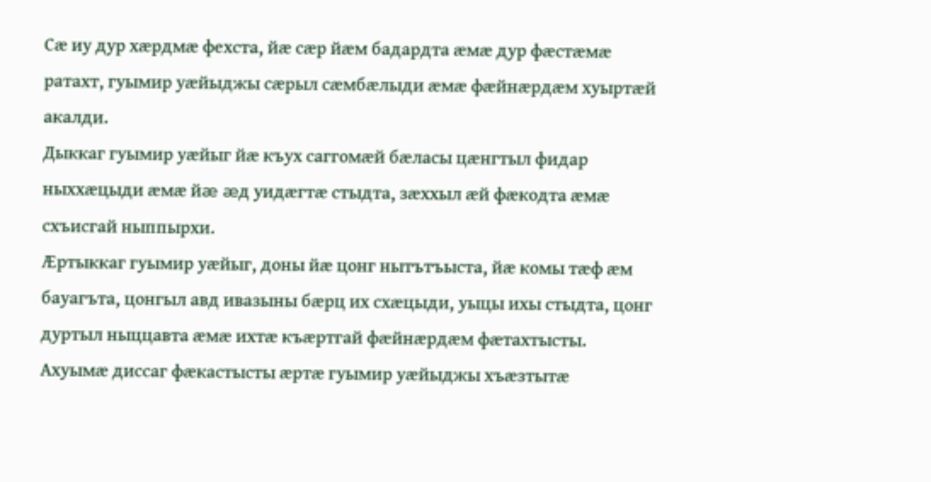Сæ иу дур хæрдмæ фехста, йæ сæр йæм бадардта æмæ дур фæстæмæ ратахт, гуымир уæйыджы сæрыл сæмбæлыди æмæ фæйнæрдæм хуыртæй акалди.
Дыккаг гуымир уæйыг йæ къух саггомæй бæласы цæнгтыл фидар ныххæцыди æмæ йæ æд уидæгтæ стыдта, зæххыл æй фæкодта æмæ схъисгай ныппырхи.
Æртыккаг гуымир уæйыг, доны йæ цонг нытътъыста, йæ комы тæф æм бауагъта, цонгыл авд ивазыны бæрц их схæцыди, уыцы ихы стыдта, цонг дуртыл ныццавта æмæ ихтæ къæртгай фæйнæрдæм фæтахтысты.
Ахуымæ диссаг фæкастысты æртæ гуымир уæйыджы хъæзтытæ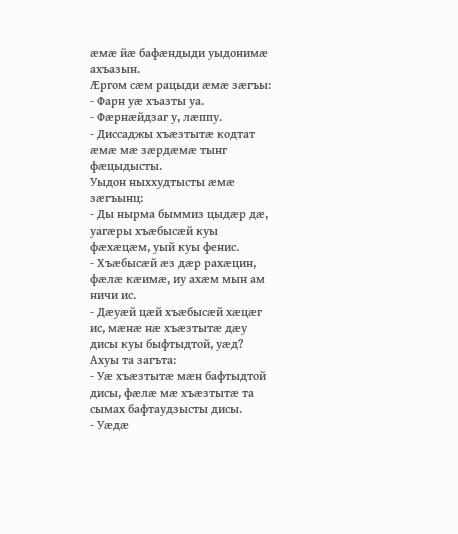æмæ йæ бафæндыди уыдонимæ ахъазын.
Æргом сæм рацыди æмæ зæгъы:
- Фарн уæ хъазты уа.
- Фæрнæйдзаг у, лæппу.
- Диссаджы хъæзтытæ кодтат æмæ мæ зæрдæмæ тынг фæцыдысты.
Уыдон ныххудтысты æмæ зæгъынц:
- Ды нырма быммиз цыдæр дæ, уагæры хъæбысæй куы фæхæцæм, уый куы фенис.
- Хъæбысæй æз дæр рахæцин, фæлæ кæимæ, иу ахæм мын ам ничи ис.
- Дæуæй цæй хъæбысæй хæцæг ис, мæнæ нæ хъæзтытæ дæу дисы куы быфтыдтой, уæд?
Ахуы та загъта:
- Уæ хъæзтытæ мæн бафтыдтой дисы, фæлæ мæ хъæзтытæ та сымах бафтаудзысты дисы.
- Уæдæ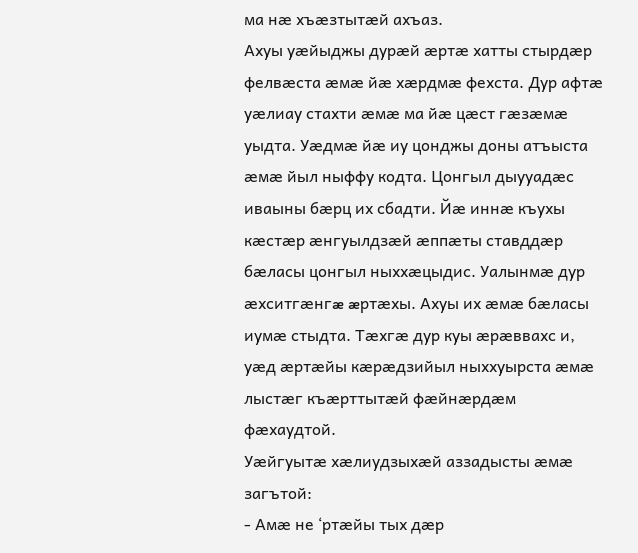ма нæ хъæзтытæй ахъаз.
Ахуы уæйыджы дурæй æртæ хатты стырдæр фелвæста æмæ йæ хæрдмæ фехста. Дур афтæ уæлиау стахти æмæ ма йæ цæст гæзæмæ уыдта. Уæдмæ йæ иу цонджы доны атъыста æмæ йыл ныффу кодта. Цонгыл дыууадæс иваыны бæрц их сбадти. Йæ иннæ къухы кæстæр æнгуылдзæй æппæты ставддæр бæласы цонгыл ныххæцыдис. Уалынмæ дур æхситгæнгæ æртæхы. Ахуы их æмæ бæласы иумæ стыдта. Тæхгæ дур куы æрæввахс и, уæд æртæйы кæрæдзийыл ныххуырста æмæ лыстæг къæрттытæй фæйнæрдæм фæхаудтой.
Уæйгуытæ хæлиудзыхæй аззадысты æмæ загътой:
- Амæ не ‘ртæйы тых дæр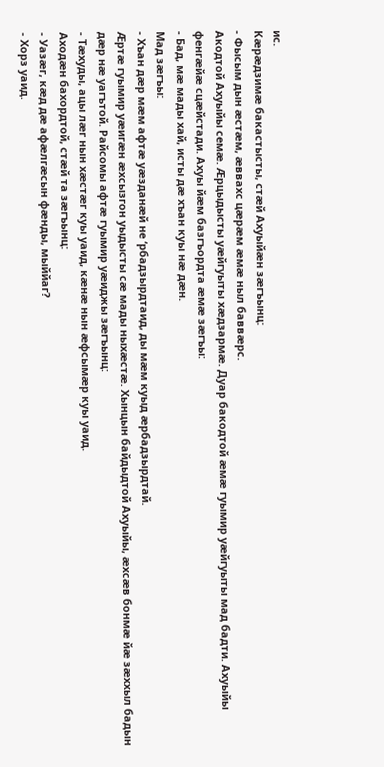ис.
Кæрæдзимæ бакастысты, стæй Ахуыйæн зæгъынц:
- Фысым дын æстæм, æввахс цæрæм æмæ ныл баввæрс.
Акодтой Ахуыйы семæ. Æрцыдысты уæйгуыты хæдзармæ. Дуар бакодтой æмæ гуымир уæйгуыты мад бадти. Ахуыйы фенгæйæ сцæйстади. Ахуы йæм базгъордта æмæ зæгъы:
- Бад, мæ мады хай, исты дæ хъан куы нæ дæн.
Мад зæгъы:
- Хъан дæр мæм афтæ уæзданæй не ‘рбадзырдтаид, ды мæм куыд æрбадзырдтай.
Æртæ гуымир уæигæн æхсызгон уыдысты сæ мады ныхæстæ. Хынцын байдыдтой Ахуыйы, æхсæв бонмæ йæ зæххыл бадын дæр нæ уагътой. Райсомы афтæ гуымир уæиджы зæгъынц:
- Тæхуды, ацы лæг нын хæстæг куы уаид, кæнæ нын æфсымæр куы уаид.
Аходæн бахордтой, стæй та зæгъынц:
- Уазæг, кæд дæ афæлгæсын фæнды, мыййаг?
- Хорз уаид.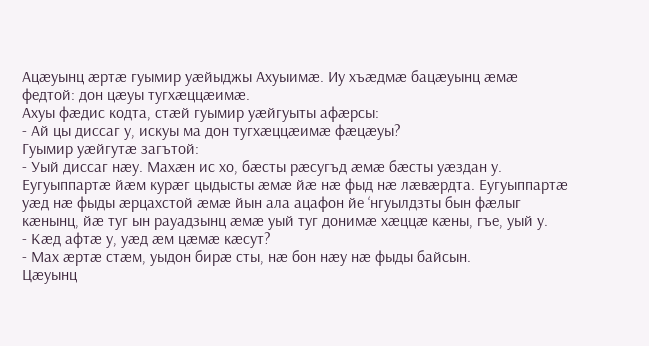Ацæуынц æртæ гуымир уæйыджы Ахуыимæ. Иу хъæдмæ бацæуынц æмæ федтой: дон цæуы тугхæццæимæ.
Ахуы фæдис кодта, стæй гуымир уæйгуыты афæрсы:
- Ай цы диссаг у, искуы ма дон тугхæццæимæ фæцæуы?
Гуымир уæйгутæ загътой:
- Уый диссаг нæу. Махæн ис хо, бæсты рæсугъд æмæ бæсты уæздан у. Еугуыппартæ йæм курæг цыдысты æмæ йæ нæ фыд нæ лæвæрдта. Еугуыппартæ уæд нæ фыды æрцахстой æмæ йын ала ацафон йе ‘нгуылдзты бын фæлыг кæнынц, йæ туг ын рауадзынц æмæ уый туг донимæ хæццæ кæны, гъе, уый у.
- Кæд афтæ у, уæд æм цæмæ кæсут?
- Мах æртæ стæм, уыдон бирæ сты, нæ бон нæу нæ фыды байсын.
Цæуынц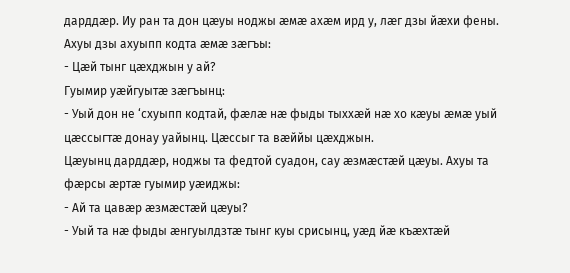дарддæр. Иу ран та дон цæуы ноджы æмæ ахæм ирд у, лæг дзы йæхи фены.
Ахуы дзы ахуыпп кодта æмæ зæгъы:
- Цæй тынг цæхджын у ай?
Гуымир уæйгуытæ зæгъынц:
- Уый дон не ‘схуыпп кодтай, фæлæ нæ фыды тыххæй нæ хо кæуы æмæ уый цæссыгтæ донау уайынц. Цæссыг та вæййы цæхджын.
Цæуынц дарддæр, ноджы та федтой суадон, сау æзмæстæй цæуы. Ахуы та фæрсы æртæ гуымир уæиджы:
- Ай та цавæр æзмæстæй цæуы?
- Уый та нæ фыды æнгуылдзтæ тынг куы срисынц, уæд йæ къæхтæй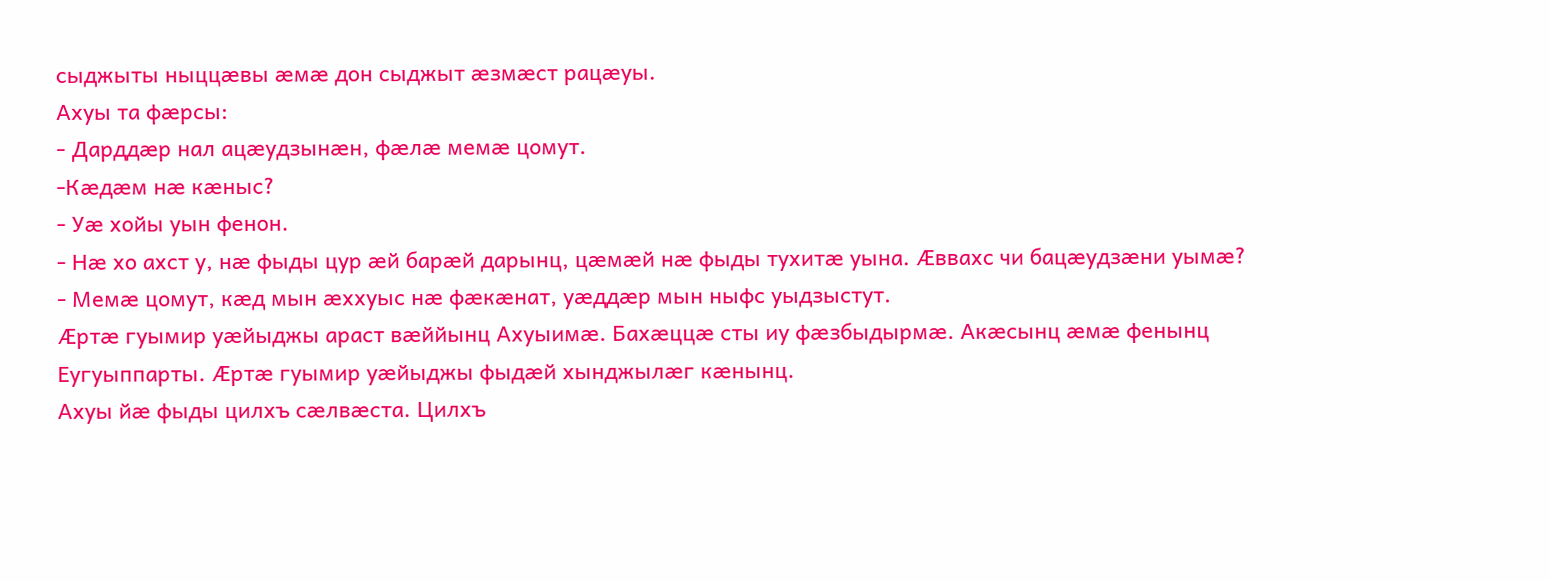сыджыты ныццæвы æмæ дон сыджыт æзмæст рацæуы.
Ахуы та фæрсы:
- Дарддæр нал ацæудзынæн, фæлæ мемæ цомут.
-Кæдæм нæ кæныс?
- Уæ хойы уын фенон.
- Нæ хо ахст у, нæ фыды цур æй барæй дарынц, цæмæй нæ фыды тухитæ уына. Æввахс чи бацæудзæни уымæ?
- Мемæ цомут, кæд мын æххуыс нæ фæкæнат, уæддæр мын ныфс уыдзыстут.
Æртæ гуымир уæйыджы араст вæййынц Ахуыимæ. Бахæццæ сты иу фæзбыдырмæ. Акæсынц æмæ фенынц Еугуыппарты. Æртæ гуымир уæйыджы фыдæй хынджылæг кæнынц.
Ахуы йæ фыды цилхъ сæлвæста. Цилхъ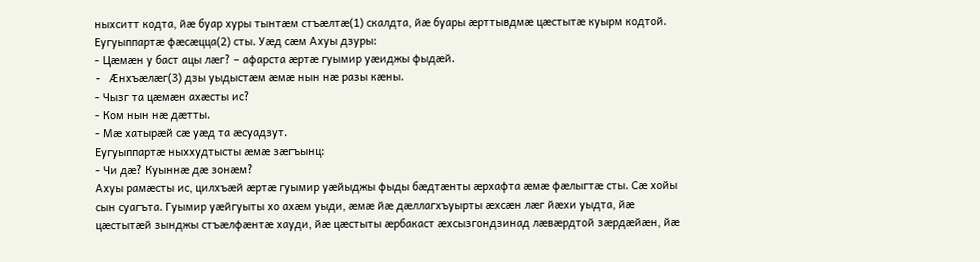ныхситт кодта, йæ буар хуры тынтæм стъæлтæ(1) скалдта, йæ буары æрттывдмæ цæстытæ куырм кодтой.
Еугуыппартæ фæсæцца(2) сты. Уæд сæм Ахуы дзуры:
- Цæмæн у баст ацы лæг? – афарста æртæ гуымир уæиджы фыдæй.
- Æнхъæлæг(3) дзы уыдыстæм æмæ нын нæ разы кæны.
- Чызг та цæмæн ахæсты ис?
- Ком нын нæ дæтты.
- Мæ хатырæй сæ уæд та æсуадзут.
Еугуыппартæ ныххудтысты æмæ зæгъынц:
- Чи дæ? Куыннæ дæ зонæм?
Ахуы рамæсты ис, цилхъæй æртæ гуымир уæйыджы фыды бæдтæнты æрхафта æмæ фæлыгтæ сты. Сæ хойы сын суагъта. Гуымир уæйгуыты хо ахæм уыди, æмæ йæ дæллагхъуырты æхсæн лæг йæхи уыдта, йæ цæстытæй зынджы стъæлфæнтæ хауди, йæ цæстыты æрбакаст æхсызгондзинад лæвæрдтой зæрдæйæн, йæ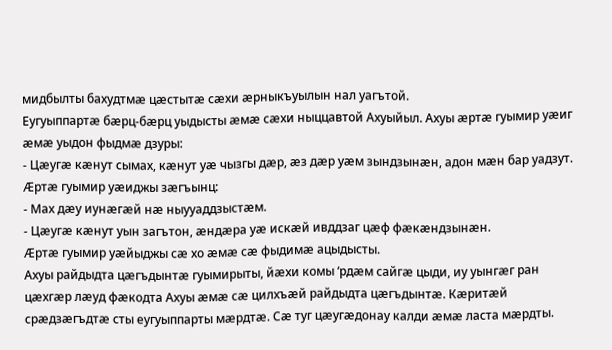мидбылты бахудтмæ цæстытæ сæхи æрныкъуылын нал уагътой.
Еугуыппартæ бæрц-бæрц уыдысты æмæ сæхи ныццавтой Ахуыйыл. Ахуы æртæ гуымир уæиг æмæ уыдон фыдмæ дзуры:
- Цæугæ кæнут сымах, кæнут уæ чызгы дæр, æз дæр уæм зындзынæн, адон мæн бар уадзут.
Æртæ гуымир уæиджы зæгъынц:
- Мах дæу иунæгæй нæ ныууаддзыстæм.
- Цæугæ кæнут уын загътон, æндæра уæ искæй ивддзаг цæф фæкæндзынæн.
Æртæ гуымир уæйыджы сæ хо æмæ сæ фыдимæ ацыдысты.
Ахуы райдыдта цæгъдынтæ гуымирыты, йæхи комы ‘рдæм сайгæ цыди, иу уынгæг ран цæхгæр лæуд фæкодта Ахуы æмæ сæ цилхъæй райдыдта цæгъдынтæ. Кæритæй срæдзæгъдтæ сты еугуыппарты мæрдтæ. Сæ туг цæугæдонау калди æмæ ласта мæрдты.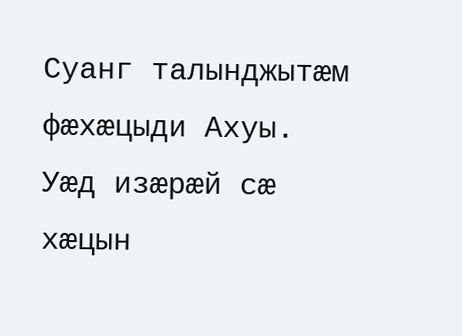Суанг талынджытæм фæхæцыди Ахуы. Уæд изæрæй сæ хæцын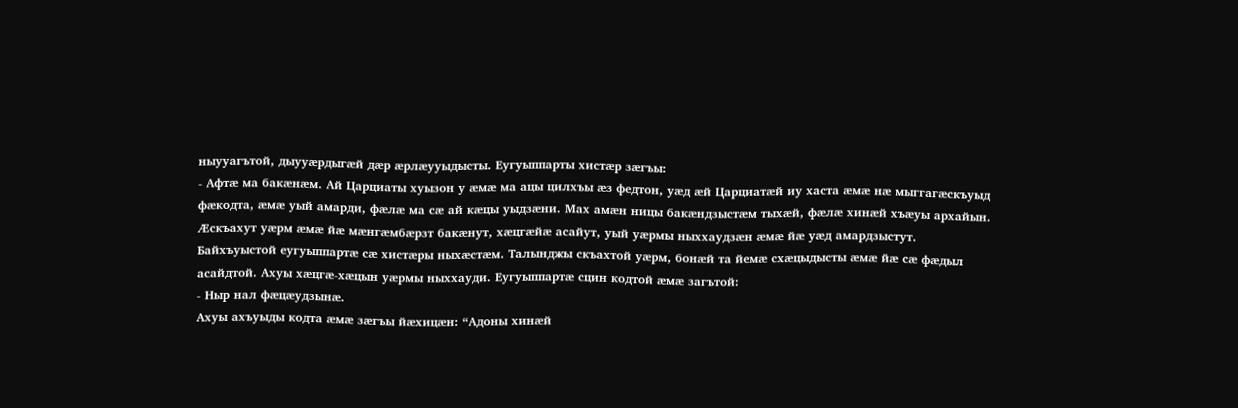ныууагътой, дыууæрдыгæй дæр æрлæууыдысты. Еугуыппарты хистæр зæгъы:
- Афтæ ма бакæнæм. Ай Царциаты хуызон у æмæ ма ацы цилхъы æз федтон, уæд æй Царциатæй иу хаста æмæ нæ мыггагæскъуыд фæкодта, æмæ уый амарди, фæлæ ма сæ ай кæцы уыдзæни. Мах амæн ницы бакæндзыстæм тыхæй, фæлæ хинæй хъæуы архайын. Æскъахут уæрм æмæ йæ мæнгæмбæрзт бакæнут, хæцгæйæ асайут, уый уæрмы ныххаудзæн æмæ йæ уæд амардзыстут.
Байхъуыстой еугуыппартæ сæ хистæры ныхæстæм. Талынджы скъахтой уæрм, бонæй та йемæ схæцыдысты æмæ йæ сæ фæдыл асайдтой. Ахуы хæцгæ-хæцын уæрмы ныххауди. Еугуыппартæ сцин кодтой æмæ загътой:
- Ныр нал фæцæудзынæ.
Ахуы ахъуыды кодта æмæ зæгъы йæхицæн: “Адоны хинæй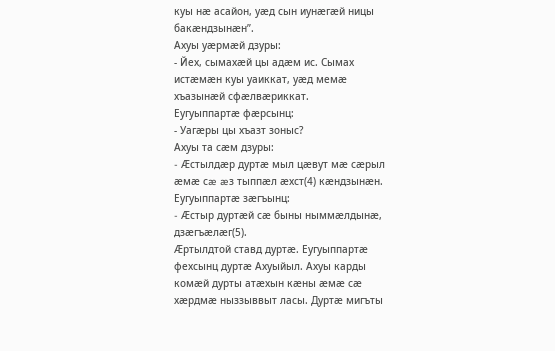куы нæ асайон, уæд сын иунæгæй ницы бакæндзынæн”.
Ахуы уæрмæй дзуры:
- Йех, сымахæй цы адæм ис. Сымах истæмæн куы уаиккат, уæд мемæ хъазынæй сфæлвæриккат.
Еугуыппартæ фæрсынц:
- Уагæры цы хъазт зоныс?
Ахуы та сæм дзуры:
- Æстылдæр дуртæ мыл цæвут мæ сæрыл æмæ сæ æз тыппæл æхст(4) кæндзынæн.
Еугуыппартæ зæгъынц:
- Æстыр дуртæй сæ быны ныммæлдынæ, дзæгъæлæг(5).
Æртылдтой ставд дуртæ. Еугуыппартæ фехсынц дуртæ Ахуыйыл. Ахуы карды комæй дурты атæхын кæны æмæ сæ хæрдмæ ныззыввыт ласы. Дуртæ мигъты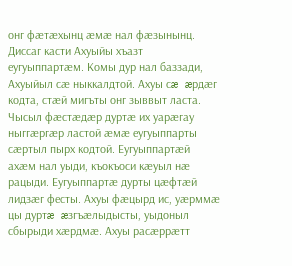онг фæтæхынц æмæ нал фæзынынц. Диссаг касти Ахуыйы хъазт еугуыппартæм. Комы дур нал баззади, Ахуыйыл сæ ныккалдтой. Ахуы сæ æрдæг кодта, стæй мигъты онг зыввыт ласта. Чысыл фæстæдæр дуртæ их уарæгау ныггæргæр ластой æмæ еугуыппарты сæртыл пырх кодтой. Еугуыппартæй ахæм нал уыди, къокъоси кæуыл нæ рацыди. Еугуыппартæ дурты цæфтæй лидзæг фесты. Ахуы фæцырд ис, уæрммæ цы дуртæ æзгъæлыдысты, уыдоныл сбырыди хæрдмæ. Ахуы расæррæтт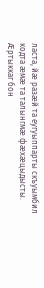ласта, йæ разæй та еугуыппарты скъуымбил кодта æмæ та талынгмæ фæхæцыдысты.
Æртыккаг бон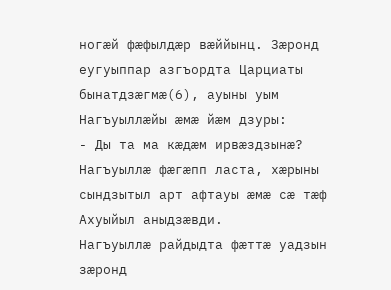ногæй фæфылдæр вæййынц. Зæронд еугуыппар азгъордта Царциаты бынатдзæгмæ(6), ауыны уым Нагъуыллæйы æмæ йæм дзуры:
- Ды та ма кæдæм ирвæздзынæ?
Нагъуыллæ фæгæпп ласта, хæрыны сындзытыл арт афтауы æмæ сæ тæф Ахуыйыл аныдзæвди.
Нагъуыллæ райдыдта фæттæ уадзын зæронд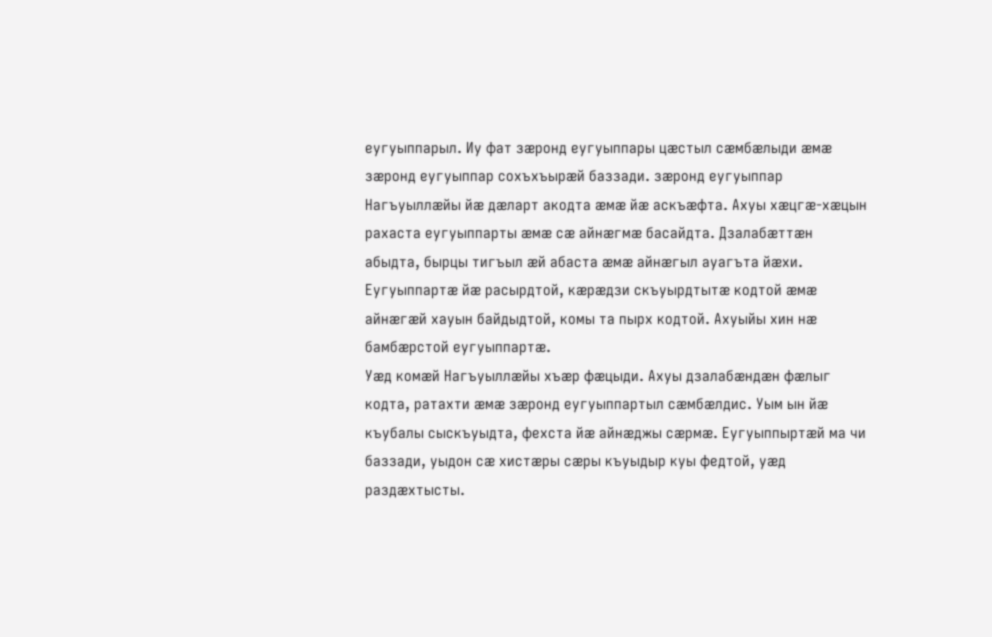еугуыппарыл. Иу фат зæронд еугуыппары цæстыл сæмбæлыди æмæ зæронд еугуыппар сохъхъырæй баззади. зæронд еугуыппар Нагъуыллæйы йæ дæларт акодта æмæ йæ аскъæфта. Ахуы хæцгæ-хæцын рахаста еугуыппарты æмæ сæ айнæгмæ басайдта. Дзалабæттæн абыдта, бырцы тигъыл æй абаста æмæ айнæгыл ауагъта йæхи. Еугуыппартæ йæ расырдтой, кæрæдзи скъуырдтытæ кодтой æмæ айнæгæй хауын байдыдтой, комы та пырх кодтой. Ахуыйы хин нæ бамбæрстой еугуыппартæ.
Уæд комæй Нагъуыллæйы хъæр фæцыди. Ахуы дзалабæндæн фæлыг кодта, ратахти æмæ зæронд еугуыппартыл сæмбæлдис. Уым ын йæ къубалы сыскъуыдта, фехста йæ айнæджы сæрмæ. Еугуыппыртæй ма чи баззади, уыдон сæ хистæры сæры къуыдыр куы федтой, уæд раздæхтысты.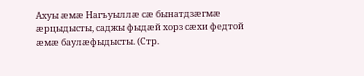Ахуы æмæ Нагъуыллæ сæ бынатдзæгмæ æрцыдысты, саджы фыдæй хорз сæхи федтой æмæ баулæфыдысты. (Стр.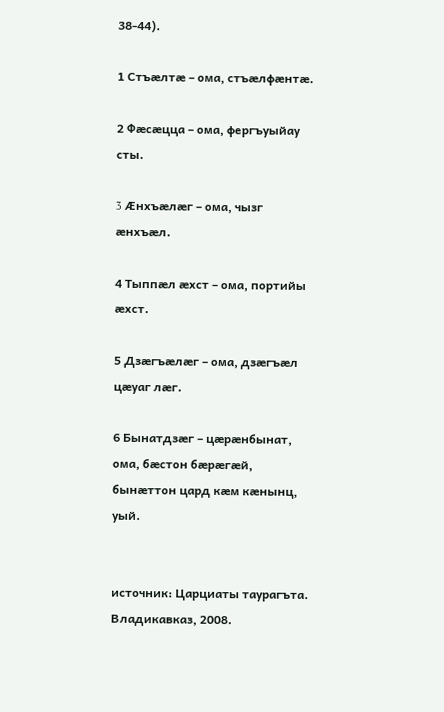38-44).

1 Стъæлтæ – ома, стъæлфæнтæ.

2 Фæсæцца – ома, фергъуыйау сты.

3 Æнхъæлæг – ома, чызг æнхъæл.

4 Тыппæл æхст – ома, портийы æхст.

5 Дзæгъæлæг – ома, дзæгъæл цæуаг лæг.

6 Бынатдзæг – цæрæнбынат, ома, бæстон бæрæгæй, бынæттон цард кæм кæнынц, уый.


источник: Царциаты таурагъта. Владикавказ, 2008.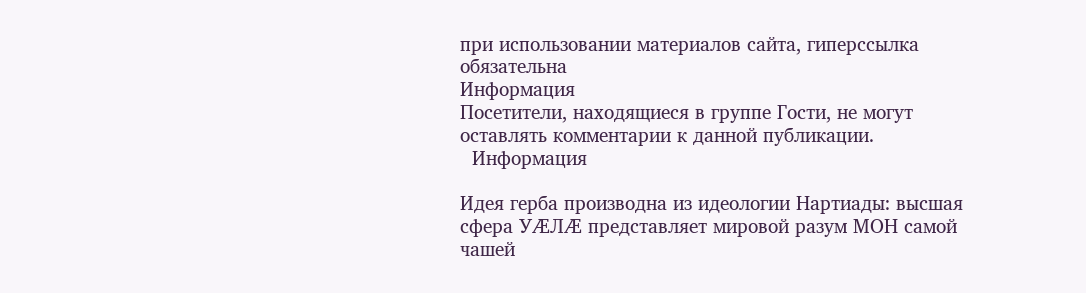при использовании материалов сайта, гиперссылка обязательна
Информация
Посетители, находящиеся в группе Гости, не могут оставлять комментарии к данной публикации.
  Информация

Идея герба производна из идеологии Нартиады: высшая сфера УÆЛÆ представляет мировой разум МОН самой чашей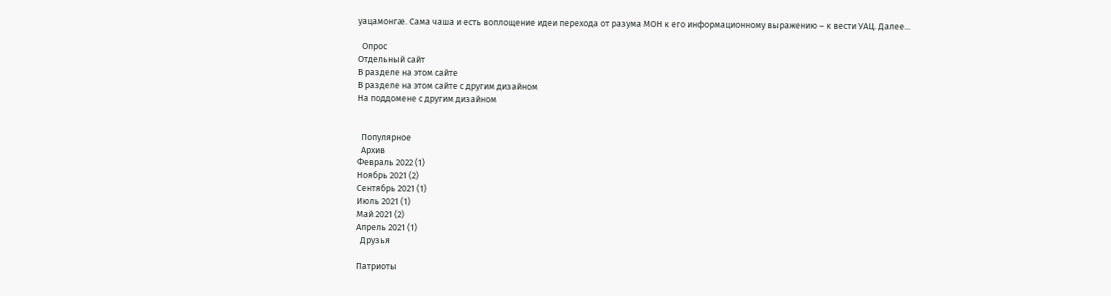уацамонгæ. Сама чаша и есть воплощение идеи перехода от разума МОН к его информационному выражению – к вести УАЦ. Далее...

  Опрос
Отдельный сайт
В разделе на этом сайте
В разделе на этом сайте с другим дизайном
На поддомене с другим дизайном


  Популярное
  Архив
Февраль 2022 (1)
Ноябрь 2021 (2)
Сентябрь 2021 (1)
Июль 2021 (1)
Май 2021 (2)
Апрель 2021 (1)
  Друзья

Патриоты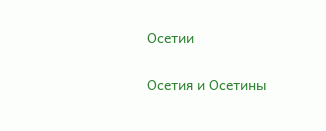Осетии

Осетия и Осетины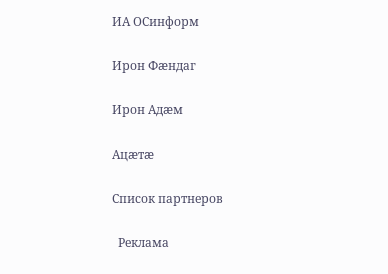ИА ОСинформ

Ирон Фæндаг

Ирон Адæм

Ацæтæ

Список партнеров

  Реклама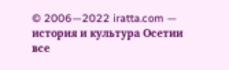© 2006—2022 iratta.com — история и культура Осетии
все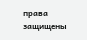права защищены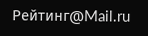Рейтинг@Mail.ru